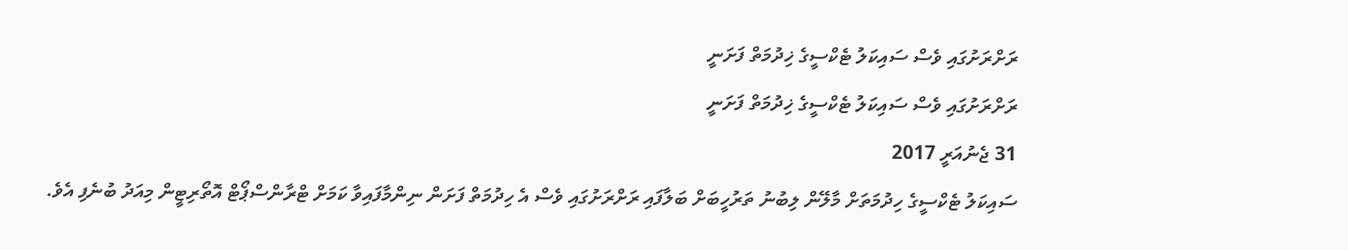ރަށްރަށުގައި ވެސް ސައިކަލު ޓެކްސީގެ ޚިދުމަތް ފަށަނީ
ރަށްރަށުގައި ވެސް ސައިކަލު ޓެކްސީގެ ޚިދުމަތް ފަށަނީ
31 ޖެނުއަރީ 2017
ސައިކަލު ޓެކްސީގެ ހިދުމަތަށް މާލޭން ލިބުނު ތަރުހީބަށް ބަލާފައި ރަށްރަށުގައި ވެސް އެ ހިދުމަތް ފަށަން ނިންމާފައިވާ ކަމަށް ޓްރާންސްޕޯޓް އޮތޯރިޓީން މިއަދު ބުނެފި އެވެ.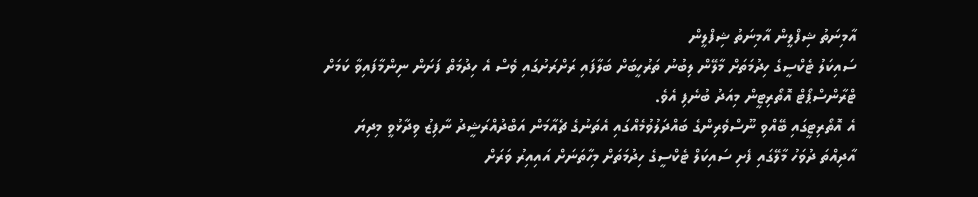އާމިނަތު ޝިފްލީން އާމިނަތު ޝިފްލީން
ސައިކަލު ޓެކްސީގެ ހިދުމަތަށް މާލޭން ލިބުނު ތަރުހީބަށް ބަލާފައި ރަށްރަށުގައި ވެސް އެ ހިދުމަތް ފަށަން ނިންމާފައިވާ ކަމަށް ޓްރާންސްޕޯޓް އޮތޯރިޓީން މިއަދު ބުނެފި އެވެ.
އެ އޮތޯރިޓީގައި ބޭއްވި ނޫސްވެރިންގެ ބައްދަލުވުމެއްގައި އެތަނުގެ ޗެއާމަން އަބްދުއްރަޝީދު ނާފިޒު ވިދާޅުވީ މިދިޔަ އާދިއްތަ ދުވަހު މާލޭގައި ފެށި ސައިކަލް ޓެކްސީގެ ހިދުމަތަށް މިހާތަނަށް އައިއިރު ވަރަށް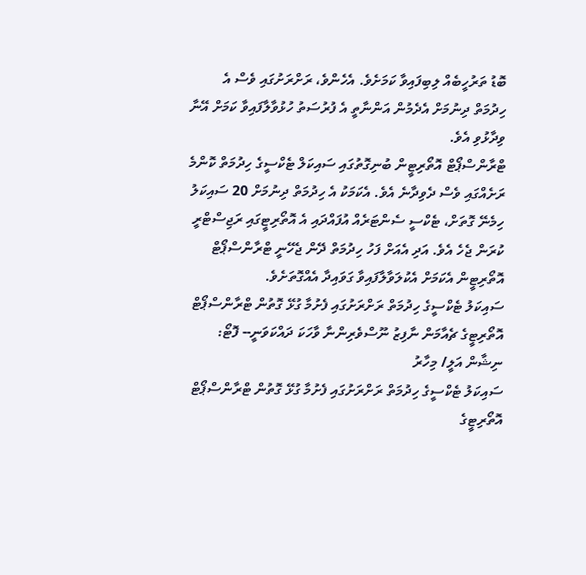ބޮޑު ތަރުހީބެއް ލިބިފައިވާ ކަމަށެވެ. އެހެންވެ، ރަށްރަށުގައި ވެސް އެ ހިދުމަތް ދިނުމަށް އެދެމުން އަންނާތީ އެ ފުރުސަތު ހުޅުވާލާފައިވާ ކަމަށް އޭނާ ވިދާޅުވި އެވެ.
ޓްރާންސްޕޯޓް އޮތޯރިޓީން ބުނިގޮތުގައި ސައިކަލް ޓެކްސީގެ ހިދުމަތް ކޮންމެ ރަށެއްގައި ވެސް ދެވިދާނެ އެވެ. އެކަމަކު އެ ހިދުމަތް ދިނުމަށް 20 ސައިކަލު ހިމެނޭ ގޮތަށް، ޓެކްސީ ސެންޓަރެއް އުފައްދައި އެ އޮތޯރިޓީގައި ރަޖިސްޓްރީ ކުރަން ޖެހެ އެވެ. އަދި އެއަށް ފަހު ހިދުމަތް ދޭން ޖެހޭނީ ޓްރާންސްޕޯޓް އޮތޯރިޓީން އެކަމަށް އެކުލަވާލާފައިވާ ގަވައިދާ އެއްގޮތަށެވެ.
ސައިކަލު ޓެކްސީގެ ހިދުމަތް ރަށްރަށުގައި ފެށުމާ ގުޅޭ ގޮތުން ޓްރާންސްޕޯޓް އޮތޯރިޓީގެ ޗެއާމަން ނާފިޒު ނޫސްވެރިންނާ ވާހަކަ ދައްކަވަނީ-- ފޮޓޯ: ނިޝާން އަލީ/ މިހާރު
ސައިކަލު ޓެކްސީގެ ހިދުމަތް ރަށްރަށުގައި ފެށުމާ ގުޅޭ ގޮތުން ޓްރާންސްޕޯޓް އޮތޯރިޓީގެ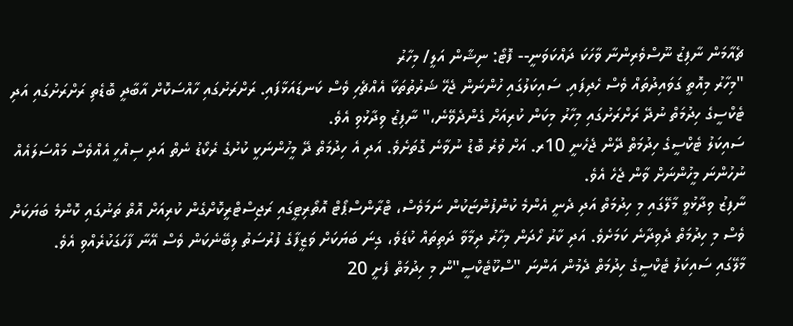ޗެއާމަން ނާފިޒު ނޫސްވެރިންނާ ވާހަކަ ދައްކަވަނީ-- ފޮޓޯ: ނިޝާން އަލީ/ މިހާރު
"މިހާރު މިއޮތީ ގަވައިދުތައް ވެސް ހެދިފައި. ސައިކަލުގައި ހުންނަން ޖެހޭ ޝަރުތުތަކާ އެއްޗެހި ވެސް ކަނޑައަޅާފައި. ރަށްރަށުގައި ހާއްސަކޮށް އާބާދީ ބޮޑެތި ރަށްރަށުގައި އަދި ޓެކްސީގެ ހިދުމަތް ނުދޭ ރަށްރަށުގައި މިހާރު މިކަން ކުރިއަށް ގެންދެވޭނެ،" ނާފިޒު ވިދާޅުވި އެވެ.
ސައިކަލު ޓެކްސީގެ ހިދުމަތް ދޭން ޖެހެނީ 10ރ. އަށް ވުރެ ބޮޑު ނުވާނެ ގޮތަށެވެ. އަދި އެ ހިދުމަތް ދޭ މީހުންނަކީ ކުށުގެ ރެކޯޑު ނެތް އަދި ސިއްހީ އެއްވެސް މައްސަލައެއް ނުހުންނަ މީހުންނަށް ވާން ޖެހެ އެވެ.
ނާފިޒު ވިދާޅުވީ މާލޭގައި މި ހިދުމަތް އަދި ދެނީ އެންމެ ކުންފުންޏަކުން ނަމަވެސް، ޓްރާންސްޕޯޓް އޮތޯރިޓީގައި ރަޖިސްޓްރީކޮށްގެން ކުރިއަށް އޮތް ތަނުގައި ކޮންމެ ބަޔަކަށް ވެސް މި ހިދުމަތް ދެވިދާނެ ކަމަށެވެ. އަދި ކާރު ހޯދަން މިހާރު ދިމާވާ ދަތިތައް ކުޑަވެ، ގިނަ ބަޔަކަށް ވަޒީފާގެ ފުރުސަތު ލިބޭނެކަން ވެސް އޭނާ ފާހަގަކުރެއްވި އެވެ.
މާލޭގައި ސައިކަލު ޓެކްސީގެ ހިދުމަތް ދެމުން އަންނަ "ސްކޫޓެކްސީ"ން މި ހިދުމަތް ފެށީ 20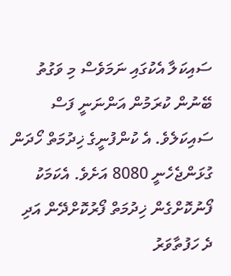ސައިކަލާ އެކުގައި ނަމަވެސް މި ވަގުތު ބޭނުން ކުރަމުން އަންނަނީ ފަސް ސައިކަލެވެ. އެ ކުންފުނީގެ ޚިދުމަތް ހޯދަން ގުޅަންޖެހެނީ 8080 އަށެވެ. އެކަމަކު ފޯނުކޮށްގެން ޚިދުމަތް ފޯރުކޮށްދޭން އަދި ދެ ހަފުތާވަރު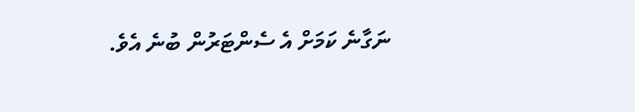ނަގާނެ ކަމަށް އެ ސެންޓަރުން ބުނެ އެވެ.